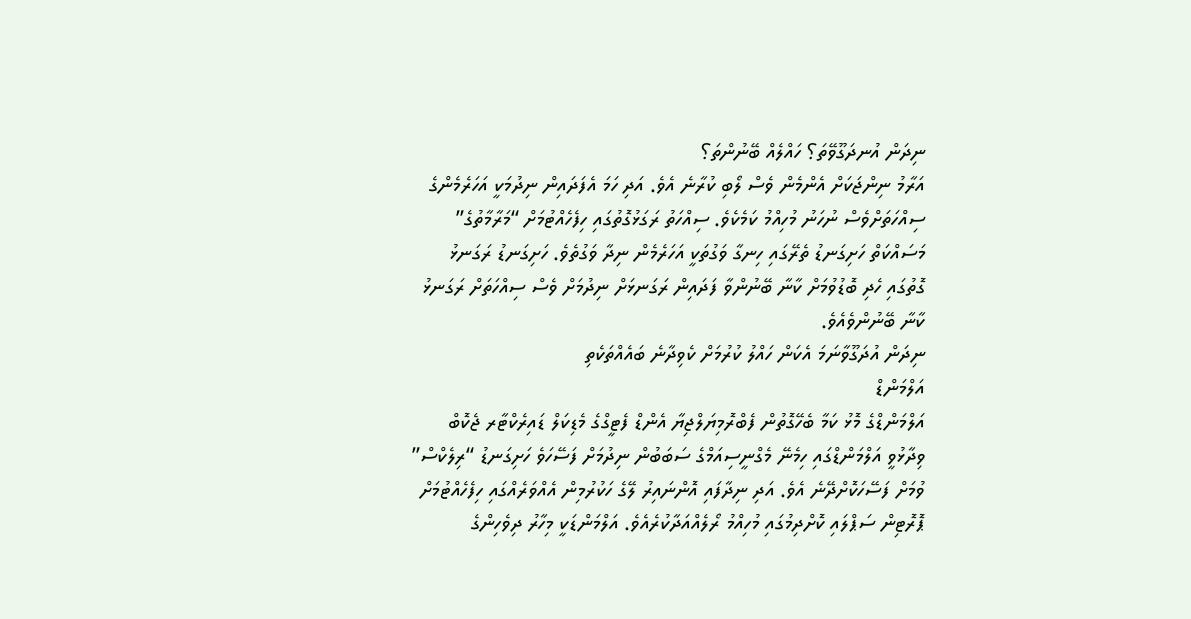ނިދަން އުނދަގޫވޭތަ؟ ހައްލެއް ބޭނުންތަ؟
އަރާމު ނިންޖަކަށް އެންމެން ވެސް ލޯބި ކުރާނެ އެވެ. އަދި ހަމަ އެފަދައިން ނިދުމަކީ އަހަރެމެންގެ ސިއްހަތަށްވެސް ނުހަނު މުހިއްމު ކަމެކެވެ. ސިއްހަތު ރަގަޅުގޮތުގައި ހިފެހެއްޓުމަށް “މަރާމާތުގެ” މަސައްކަތް ހަށިގަނޑު ތެރޭގައި ހިނގާ ވަގުތަކީ އަހަރެމެން ނިދާ ވަގުތެވެ. ހަށިގަނޑު ރަގަނޅު ގޮތުގައި ހެދި ބޮޑުވުމަށް ކާނާ ބޭނުންވާ ފަދައިން ރަގަނޅަށް ނިދުމަށް ވެސް ސިއްހަތަށް ރަގަނޅު ކާނާ ބޭނުންވެއެވެ.
ނިދަން އުދަގޫވާނަމަ އެކަން ހައްލު ކުރުމަށް ކެވިދާނެ ބައެއްތަކެތި
އަލްމަންޑް
އަލްމަންޑްގެ މޮޅު ކަމާ ބެހޭގޮތުން ފެބްރޮމިޔަލްޖިޔާ އެންޑް ފެޓީގްގެ މެޑިކަލް ޑައިރެކްޓާރ ޖެކޮބް ވިދާޅުވީ އަލްމަންޑްގައި ހިމެނޭ މެގްނީސިއަމްގެ ސަބަބުން ނިދުމަށް ފަސޭހަވެ ހަށިގަނޑު “ރިލެކްސް” ވުމަށް ފަސޭހަކޮށްދޭނެ އެވެ. އަދި ނިދާފައި އޮންނައިރު ލޭގެ ހަކުރުމިން އެއްވަރެއްގައި ހިފެހެއްޓުމަށް ޕޮރޮޓިން ސަޕްލައި ކޮށްދިމުގައި މުހިއްމު ރޯލެއްއަދާކުރެއެވެ. އަލްމަންޑަކީ މިހާރު ދިވެހިންގެ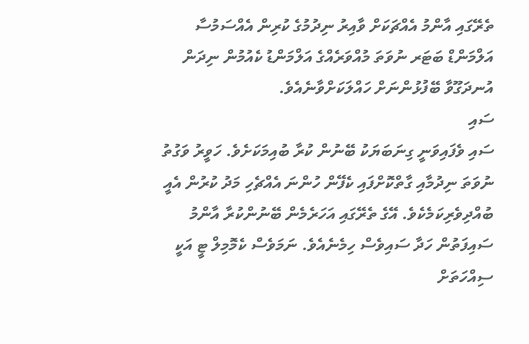ތެރޭގައި އާންމު އެއްޗަކަށް ވާއިރު ނިދުމުގެ ކުރިން އެއްސަމުސާ އަލްމަންޑް ބަޓަރ ނުވަތަ މުއްވަރެއްގެ އަލްމަންޑު ކެއުމުން ނިދަން އުނދަގޫވާ ބޭފުޅުންނަށް ހައްލަކަށްވާނެއެވެ.
ސައި
ސައި ވެފައިވަނީ ގިނަބަޔަކު ބޭނުން ކުރާ ބުއިމަކަށެވެ. ހަވީރު ވަގުތު ނުވަތަ ނިދުމާއި ގާތްކޮށްފައި ކެފޭން ހުންނަ އެއްޗެހި މަދު ކުރުން އެއީ ބުއްދިވެރިކަމެކެވެ. އޭގެ ތެރޭގައި އަހަރެމެން ބޭނުންކުރާ އާންމު ސައިފަތުން ހަދާ ސައިވެސް ހިމެނެއެވެ. ނަމަވެސް ކެމޮމިލް ޓީ އަކީ ސިއްހަތަށް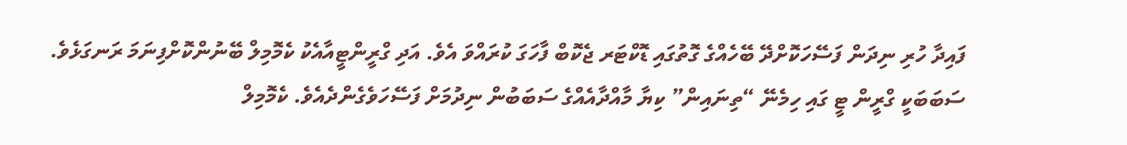ފައިދާ ހުރި ނިދަން ފަސޭހަކޮށްދޭ ބޭހެއްގެ ގޮތުގައި ޑޮކްޓަރ ޖެކޮބް ފާހަގަ ކުރައްވަ އެވެ. އަދި ގްރީންޓީއާއެކު ކެމޮމިލް ބޭނުންކޮށްފިނަމަ ރަނގަޅެވެ. ސަބަބަކީ ގްރީން ޓީ ގައި ހިމެނޭ “ތިނައިން” ކިޔާ މާއްދާއެއްގެ ސަބަބުން ނިދުމަށް ފަސޭހަވެގެންދެއެވެ. ކެމޮމިލް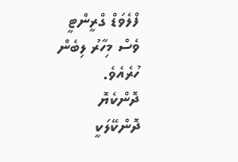ފްލެވަޑް ގްރީންޓީ ވެސް މިހާރު ލިބެން ހުރެއެވެ.
ދޮންކެޔޮ
ދޮންކޭލަކީ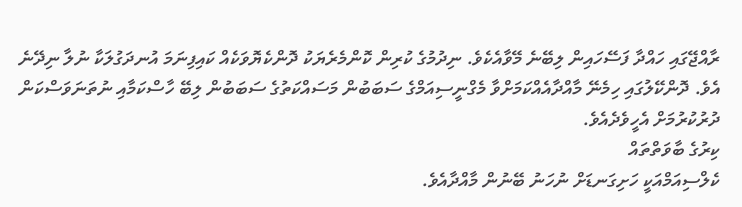ރާއްޖޭގައި ހައްދާ ފަސޭހައިން ލިބޭނެ މޭވާއެކެވެ. ނިދުމުގެ ކުރިން ކޮންމެރެޔަކު ދޮންކެޔޮވަކެއް ކައިފިނަމަ އުނދަގުލަކާ ނުލާ ނިދޭނެ އެވެ. ދޮންކޭލުގައި ހިމެނޭ މާއްދާއެއްކަމަށްވާ މެގްނީސިއަމްގެ ސަބަބުން މަސައްކަތުގެ ސަބަބުން ލިބޭ ހާސްކަމާއި ނުތަނަވަސްކަން ދުރުކުރުމަށް އެހީވެދެއެވެ.
ކިރުގެ ބާވަތްތައް
ކެލްސިއަމްއަކީ ހަށިގަނޑަށް ނުހަނު ބޭނުން މާއްދާއެވެ.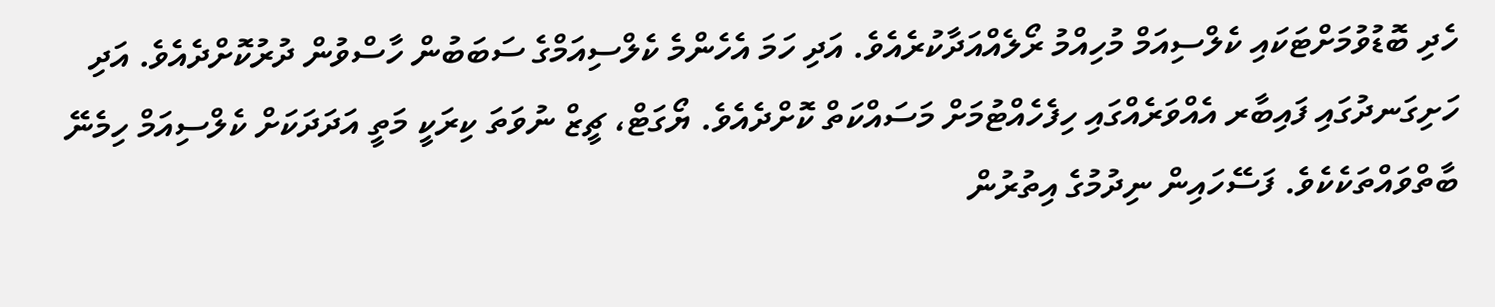ހެދި ބޮޑުވުމަށްޓަކައި ކެލްސިއަމް މުހިއްމު ރޯލެއްއަދާކުރެއެވެ. އަދި ހަމަ އެހެންމެ ކެލްސިއަމްގެ ސަބަބުން ހާސްވުން ދުރުކޮށްދެއެވެ. އަދި ހަށިގަނދުގައި ފައިބާރ އެއްވަރެއްގައި ހިފެހެއްޓުމަށް މަސައްކަތް ކޮށްދެއެވެ. ޔޯގަޓް، ޗީޒް ނުވަތަ ކިރަކީ މަތީ އަދަދަކަށް ކެލްސިއަމް ހިމެނޭ ބާތްވައްތަކެކެވެ. ފަސޭހައިން ނިދުމުގެ އިތުރުން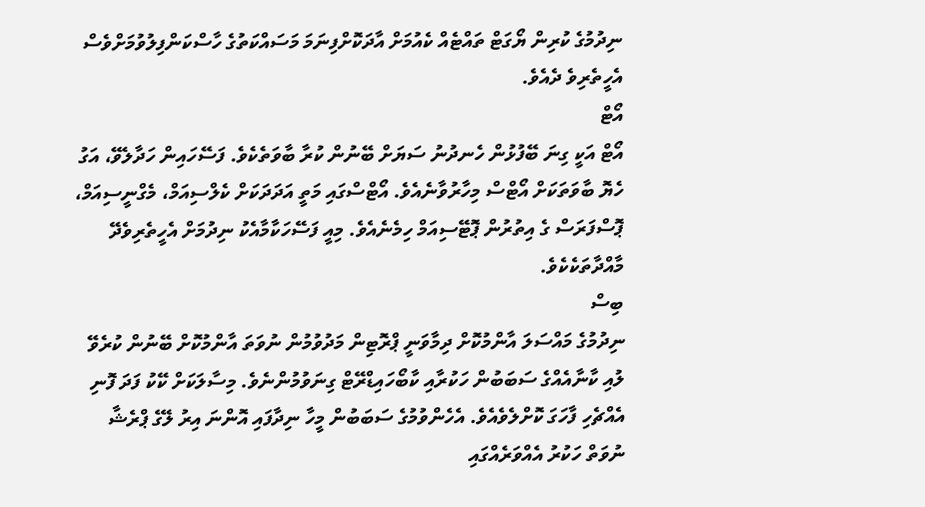ނިދުމުގެ ކުރިން ޔޯގަޓް ތައްޓެއް ކެއުމަށް އާދަކޮށްފިނަމަ މަސައްކަތުގެ ހާސްކަންފިލުވުމަށްވެސް އެހީތެރިވެ ދެއެވެ.
އޯޓް
އޯޓް އަކީ ގިނަ ބޭފުޅުން ހެނދުނު ސަޔަށް ބޭނުން ކުރާ ބާވަތެކެވެ. ފަސޭހައިން ހަދާލެވޭ، އަގު ހެޔޮ ބާވަތަކަށް އޯޓްސް މިހާރުވާނެއެވެ. އޯޓްސްގައި މަތީ އަދަދަކަށް ކެލްސިއަމް، މެގްނީސިއަމް، ޕޮސްފަރަސް ގެ އިތުރުން ޕޮޓޭސިއަމް ހިމެނެއެވެ. މިއީ ފަސޭހަކާމާއެކު ނިދުމަށް އެހީތެރިވެދޭ މާއްދާތަކެކެވެ.
ބިސް
ނިދުމުގެ މައްސަލަ އާންމުކޮށް ދިމާވަނީ ޕްރޮޓިން މަދުވުމުން ނުވަތަ އާންމުކޮށް ބޭނުން ކުރެވޭ ލުއި ކާނާއެއްގެ ސަބަބުން ހަކުރާއި ކާބޯހައިޑްރޭޓް ގިނަވުމުންނެވެ. މިސާލަކަށް ކޭކު ފަދަ ފޮނި އެއްޗެހި ފާހަގަ ކޮށްލެވެއެވެ. އެހެންވުމުގެ ސަބަބުން މީހާ ނިދާފައި އޮންނަ އިރު ލޭގެ ޕްރެޝާ ނުވަތް ހަކުރު އެއްވަރެއްގައި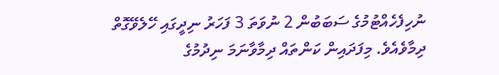ނުހިފެހެއްޓުމުގެ ސަބަބުން 2 ނުވަތަ 3 ފަހަރު ނިދީގައި ހޭލެވޭގޮތް ދިމާވެއެވެ. މިފަދައިން ކަންތައް ދިމާވާނަމަ ނިދުމުގެ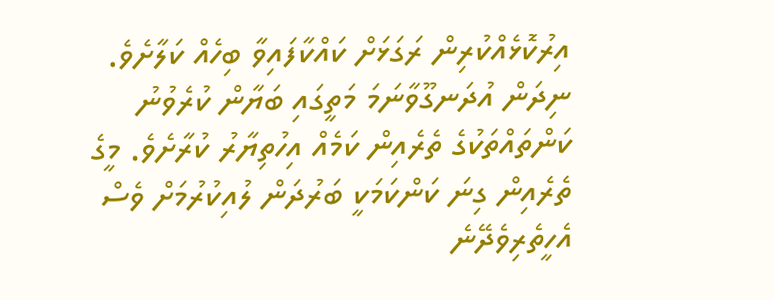އިރުކޮޅެއްކުރިން ރަގަޅަށް ކައްކާފައިވާ ބިހެއް ކަލާށެވެ.
ނިދަން އުދަނގޫވާނަމަ މަތީގައި ބަޔާން ކުރެވުނު ކަންތައްތަކުގެ ތެރެއިން ކަމެއް އިހުތިޔާރު ކުރާށެވެ. މީގެ ތެރެއިން ގިނަ ކަންކަމަކީ ބަރުދަން ލުއިކުރުމަށް ވެސް އެހީތެރިވެދޭނެ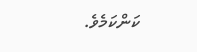ކަންކަމެވެ.